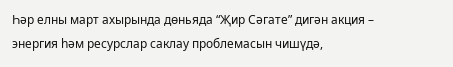Һәр елны март ахырында дөньяда “Җир Сәгате” дигән акция – энергия һәм ресурслар саклау проблемасын чишүдә,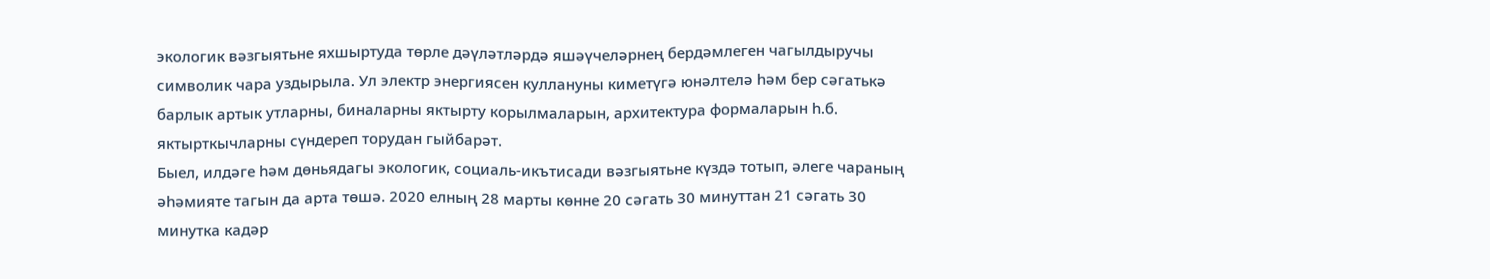экологик вәзгыятьне яхшыртуда төрле дәүләтләрдә яшәүчеләрнең бердәмлеген чагылдыручы символик чара уздырыла. Ул электр энергиясен куллануны киметүгә юнәлтелә һәм бер сәгатькә барлык артык утларны, биналарны яктырту корылмаларын, архитектура формаларын һ.б. яктырткычларны сүндереп торудан гыйбарәт.
Быел, илдәге һәм дөньядагы экологик, социаль-икътисади вәзгыятьне күздә тотып, әлеге чараның әһәмияте тагын да арта төшә. 2020 елның 28 марты көнне 20 сәгать 30 минуттан 21 сәгать 30 минутка кадәр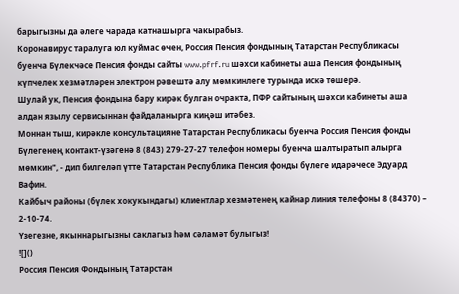барыгызны да әлеге чарада катнашырга чакырабыз.
Коронавирус таралуга юл куймас өчен, Россия Пенсия фондының Татарстан Республикасы буенча Бүлекчәсе Пенсия фонды сайты www.pfrf.ru шәхси кабинеты аша Пенсия фондының күпчелек хезмәтләрен электрон рәвештә алу мөмкинлеге турында искә төшерә.
Шулай ук, Пенсия фондына бару кирәк булган очракта, ПФР сайтының шәхси кабинеты аша алдан язылу сервисыннан файдаланырга киңәш итәбез.
Моннан тыш, кирәкле консультацияне Татарстан Республикасы буенча Россия Пенсия фонды Бүлегенең контакт-үзәгенә 8 (843) 279-27-27 телефон номеры буенча шалтыратып алырга мөмкин", - дип билгеләп үтте Татарстан Республика Пенсия фонды бүлеге идарәчесе Эдуард Вафин.
Кайбыч районы (бүлек хокукындагы) клиентлар хезмәтенең кайнар линия телефоны 8 (84370) – 2-10-74.
Үзегезне, якыннарыгызны саклагыз һәм сәламәт булыгыз!
![]()
Россия Пенсия Фондының Татарстан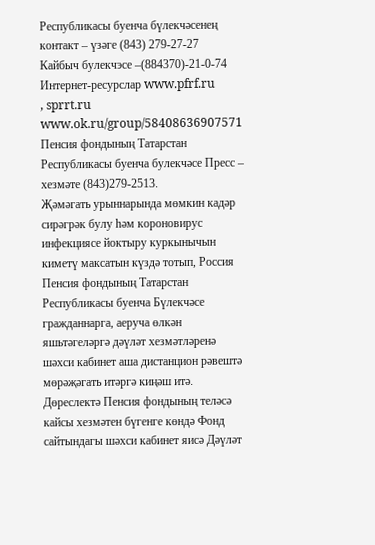Республикасы буенча бүлекчәсенең контакт – үзәге (843) 279-27-27
Кайбыч булекчэсе –(884370)-21-0-74
Интернет-ресурслар www.pfrf.ru
, sprrt.ru
www.ok.ru/group/58408636907571
Пенсия фондының Татарстан Республикасы буенча булекчәсе Пресс – хезмәте (843)279-2513.
Җәмәгать урыннарында мөмкин кадәр сирәгрәк булу һәм короновирус инфекциясе йоктыру куркынычын киметү максатын күздә тотып, Россия Пенсия фондының Татарстан Республикасы буенча Бүлекчәсе гражданнарга, аеруча өлкән яшьтәгеләргә дәүләт хезмәтләренә шәхси кабинет аша дистанцион рәвештә мөрәҗәгать итәргә киңәш итә.
Дөреслектә Пенсия фондының теләсә кайсы хезмәтен бүгенге көндә Фонд сайтындагы шәхси кабинет яисә Дәүләт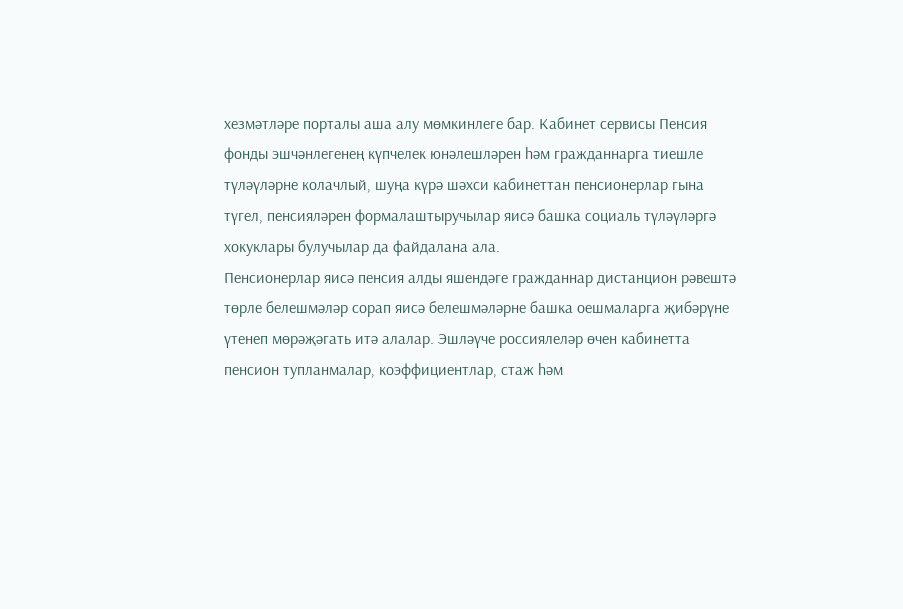хезмәтләре порталы аша алу мөмкинлеге бар. Кабинет сервисы Пенсия фонды эшчәнлегенең күпчелек юнәлешләрен һәм гражданнарга тиешле түләүләрне колачлый, шуңа күрә шәхси кабинеттан пенсионерлар гына түгел, пенсияләрен формалаштыручылар яисә башка социаль түләүләргә хокуклары булучылар да файдалана ала.
Пенсионерлар яисә пенсия алды яшендәге гражданнар дистанцион рәвештә төрле белешмәләр сорап яисә белешмәләрне башка оешмаларга җибәрүне үтенеп мөрәҗәгать итә алалар. Эшләүче россиялеләр өчен кабинетта пенсион тупланмалар, коэффициентлар, стаж һәм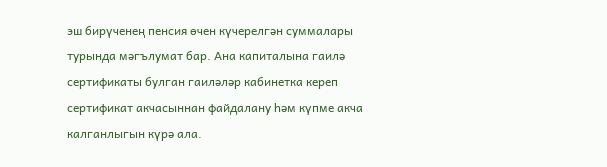эш бирүченең пенсия өчен күчерелгән суммалары турында мәгълумат бар. Ана капиталына гаилә сертификаты булган гаиләләр кабинетка кереп сертификат акчасыннан файдалану һәм күпме акча калганлыгын күрә ала.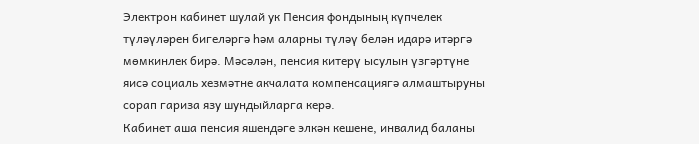Электрон кабинет шулай ук Пенсия фондының күпчелек түләүләрен бигеләргә һәм аларны түләү белән идарә итәргә мөмкинлек бирә. Мәсәлән, пенсия китерү ысулын үзгәртүне яисә социаль хезмәтне акчалата компенсациягә алмаштыруны сорап гариза язу шундыйларга керә.
Кабинет аша пенсия яшендәге элкән кешене, инвалид баланы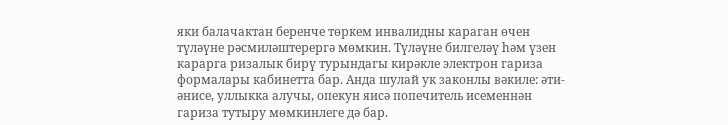яки балачактан беренче төркем инвалидны караган өчен түләүне рәсмиләштерергә мөмкин. Түләүне билгеләү һәм үзен карарга ризалык бирү турындагы кирәкле электрон гариза формалары кабинетта бар. Анда шулай ук законлы вәкиле: әти-әнисе, уллыкка алучы, опекун яисә попечитель исеменнән гариза тутыру мөмкинлеге дә бар.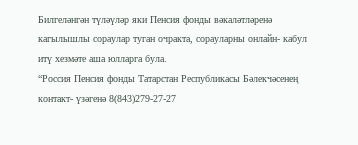Билгеләнгән түләүләр яки Пенсия фонды вәкаләтләренә кагылышлы сораулар туган очракта, сорауларны онлайн- кабул итү хезмәте аша юлларга була.
“Россия Пенсия фонды Татарстан Республикасы Бәлекчәсенең контакт- үзәгенә 8(843)279-27-27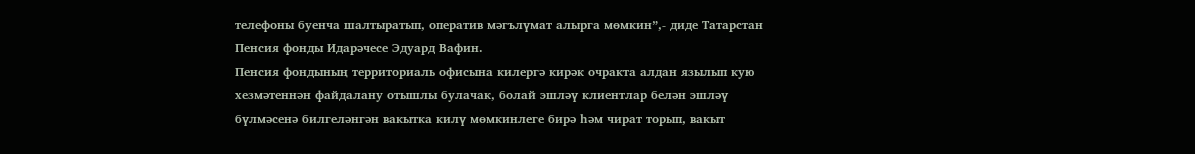телефоны буенча шалтыратып, оператив мәгълүмат алырга мөмкин”,- диде Татарстан Пенсия фонды Идарәчесе Эдуард Вафин.
Пенсия фондының территориаль офисына килергә кирәк очракта алдан язылып кую хезмәтеннән файдалану отышлы булачак, болай эшләү клиентлар белән эшләү бүлмәсенә билгеләнгән вакытка килү мөмкинлеге бирә һәм чират торып, вакыт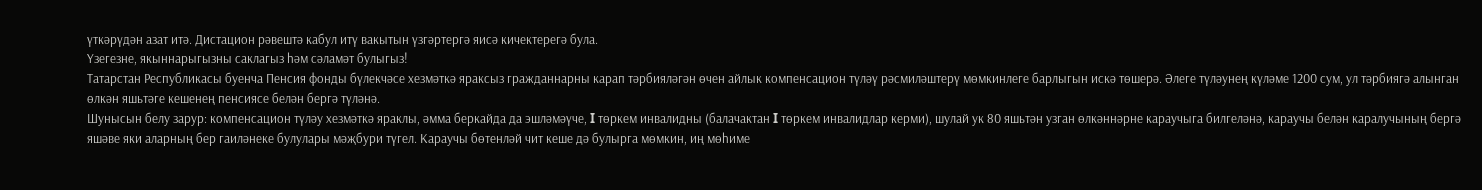үткәрүдән азат итә. Дистацион рәвештә кабул итү вакытын үзгәртергә яисә кичектерегә була.
Үзегезне, якыннарыгызны саклагыз һәм сәламәт булыгыз!
Татарстан Республикасы буенча Пенсия фонды бүлекчәсе хезмәткә яраксыз гражданнарны карап тәрбияләгән өчен айлык компенсацион түләү рәсмиләштерү мөмкинлеге барлыгын искә төшерә. Әлеге түләунең күләме 1200 сум, ул тәрбиягә алынган өлкән яшьтәге кешенең пенсиясе белән бергә түләнә.
Шунысын белу зарур: компенсацион түләу хезмәткә яраклы, әмма беркайда да эшләмәүче, I төркем инвалидны (балачактан I төркем инвалидлар керми), шулай ук 80 яшьтән узган өлкәннәрне караучыга билгеләнә, караучы белән каралучының бергә яшәве яки аларның бер гаиләнеке булулары мәҗбури түгел. Караучы бөтенләй чит кеше дә булырга мөмкин, иң мөһиме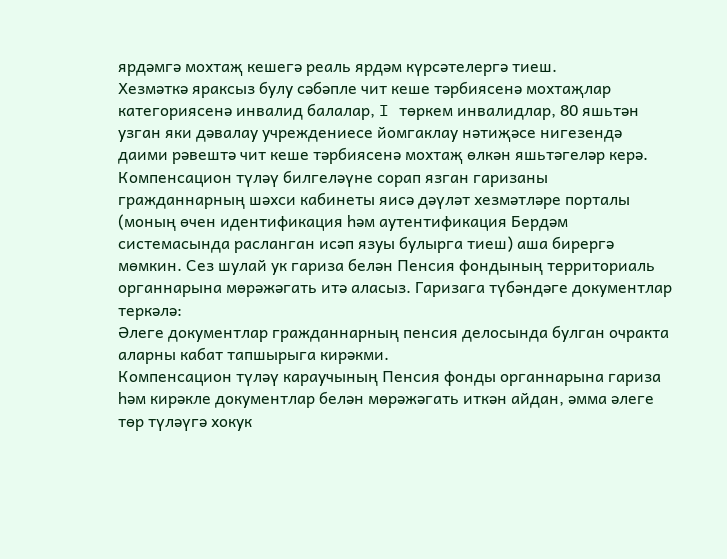ярдәмгә мохтаҗ кешегә реаль ярдәм күрсәтелергә тиеш.
Хезмәткә яраксыз булу сәбәпле чит кеше тәрбиясенә мохтаҗлар категориясенә инвалид балалар, I төркем инвалидлар, 80 яшьтән узган яки дәвалау учреждениесе йомгаклау нәтиҗәсе нигезендә даими рәвештә чит кеше тәрбиясенә мохтаҗ өлкән яшьтәгеләр керә.
Компенсацион түләү билгеләүне сорап язган гаризаны гражданнарның шәхси кабинеты яисә дәүләт хезмәтләре порталы (моның өчен идентификация һәм аутентификация Бердәм системасында расланган исәп язуы булырга тиеш) аша бирергә мөмкин. Сез шулай ук гариза белән Пенсия фондының территориаль органнарына мөрәжәгать итә аласыз. Гаризага түбәндәге документлар теркәлә:
Әлеге документлар гражданнарның пенсия делосында булган очракта аларны кабат тапшырыга кирәкми.
Компенсацион түләү караучының Пенсия фонды органнарына гариза һәм кирәкле документлар белән мөрәжәгать иткән айдан, әмма әлеге төр түләүгә хокук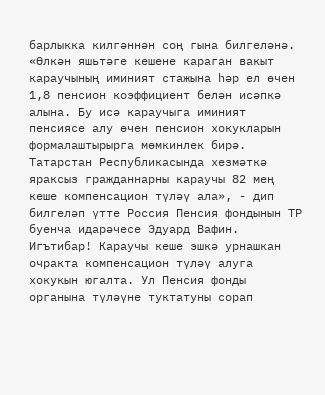барлыкка килгәннән соң гына билгеләнә.
«Өлкән яшьтәге кешене караган вакыт караучының иминият стажына һәр ел өчен 1,8 пенсион коэффициент белән исәпкә алына. Бу исә караучыга иминият пенсиясе алу өчен пенсион хокукларын формалаштырырга мөмкинлек бирә. Татарстан Республикасында хезмәткә яраксыз гражданнарны караучы 82 мең кеше компенсацион түләү ала», - дип билгеләп үтте Россия Пенсия фондынын ТР буенча идарәчесе Эдуард Вафин.
Игътибар! Караучы кеше эшкә урнашкан очракта компенсацион түләү алуга хокукын югалта. Ул Пенсия фонды органына түләүне туктатуны сорап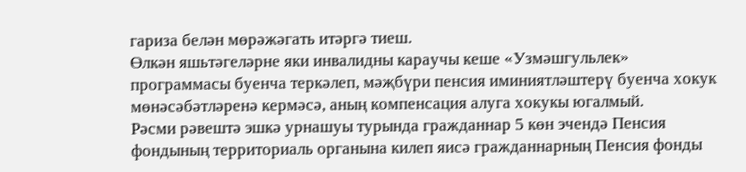гариза белән мөрәжәгать итәргә тиеш.
Өлкән яшьтәгеләрне яки инвалидны караучы кеше «Узмәшгульлек» программасы буенча теркәлеп, мәҗбүри пенсия иминиятләштерү буенча хокук мөнәсәбәтләренә кермәсә, аның компенсация алуга хокукы югалмый.
Рәсми рәвештә эшкә урнашуы турында гражданнар 5 көн эчендә Пенсия фондының территориаль органына килеп яисә гражданнарның Пенсия фонды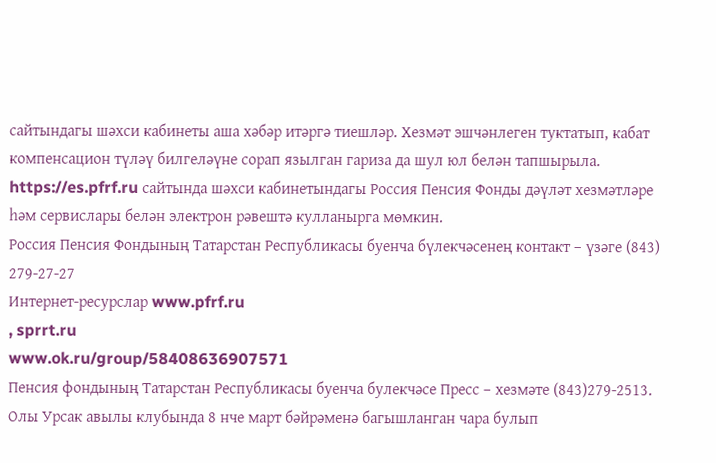сайтындагы шәхси кабинеты аша хәбәр итәргә тиешләр. Хезмәт эшчәнлеген туктатып, кабат компенсацион түләү билгеләүне сорап язылган гариза да шул юл белән тапшырыла.
https://es.pfrf.ru сайтында шәхси кабинетындагы Россия Пенсия Фонды дәүләт хезмәтләре һәм сервислары белән электрон рәвештә кулланырга мөмкин.
Россия Пенсия Фондының Татарстан Республикасы буенча бүлекчәсенең контакт – үзәге (843) 279-27-27
Интернет-ресурслар www.pfrf.ru
, sprrt.ru
www.ok.ru/group/58408636907571
Пенсия фондының Татарстан Республикасы буенча булекчәсе Пресс – хезмәте (843)279-2513.
Олы Урсак авылы клубында 8 нче март бәйрәменә багышланган чара булып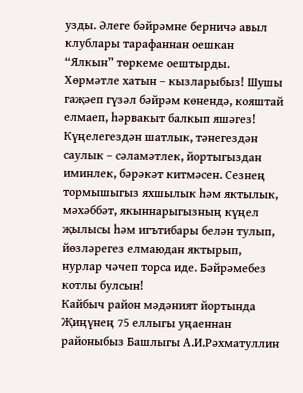узды. Әлеге бәйрәмне берничә авыл клублары тарафаннан оешкан “Ялкын” төркеме оештырды.
Хөрмәтле хатын – кызларыбыз! Шушы гаҗәеп гүзәл бәйрәм көнендә, кояштай елмаеп, һәрвакыт балкып яшәгез! Күңелегездән шатлык, тәнегездән саулык – сәламәтлек, йортыгыздан иминлек, бәрәкәт китмәсен. Сезнең тормышыгыз яхшылык һәм яктылык, мәхәббәт, якыннарыгызның күңел җылысы һәм игътибары белән тулып, йөзләрегез елмаюдан яктырып, нурлар чәчеп торса иде. Бәйрәмебез котлы булсын!
Кайбыч район мәдәният йортында Җиңүнең 75 еллыгы уңаеннан районыбыз Башлыгы А.И.Рәхматуллин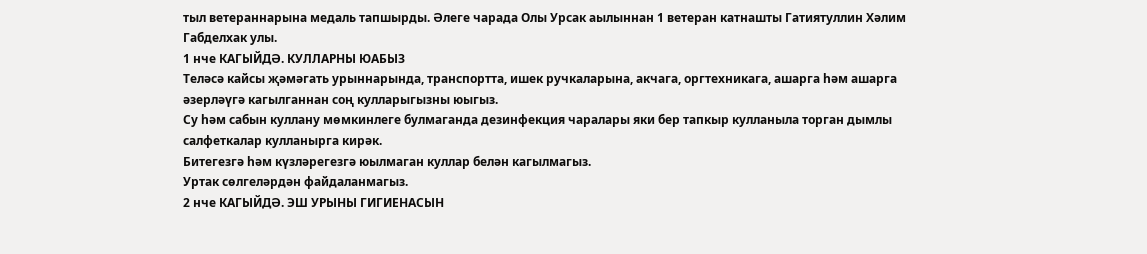тыл ветераннарына медаль тапшырды. Әлеге чарада Олы Урсак аылыннан 1 ветеран катнашты Гатиятуллин Хәлим Габделхак улы.
1 нче КАГЫЙДӘ. КУЛЛАРНЫ ЮАБЫЗ
Теләсә кайсы җәмәгать урыннарында, транспортта, ишек ручкаларына, акчага, оргтехникага, ашарга һәм ашарга әзерләүгә кагылганнан соң кулларыгызны юыгыз.
Су һәм сабын куллану мөмкинлеге булмаганда дезинфекция чаралары яки бер тапкыр кулланыла торган дымлы салфеткалар кулланырга кирәк.
Битегезгә һәм күзләрегезгә юылмаган куллар белән кагылмагыз.
Уртак сөлгеләрдән файдаланмагыз.
2 нче КАГЫЙДӘ. ЭШ УРЫНЫ ГИГИЕНАСЫН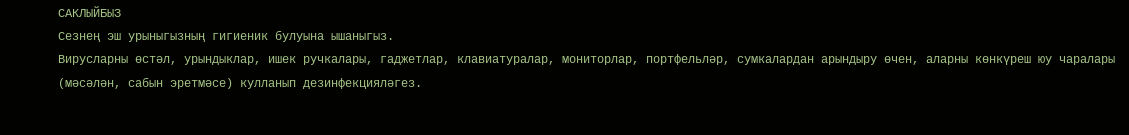САКЛЫЙБЫЗ
Сезнең эш урыныгызның гигиеник булуына ышаныгыз.
Вирусларны өстәл, урындыклар, ишек ручкалары, гаджетлар, клавиатуралар, мониторлар, портфельләр, сумкалардан арындыру өчен, аларны көнкүреш юу чаралары (мәсәлән, сабын эретмәсе) кулланып дезинфекцияләгез.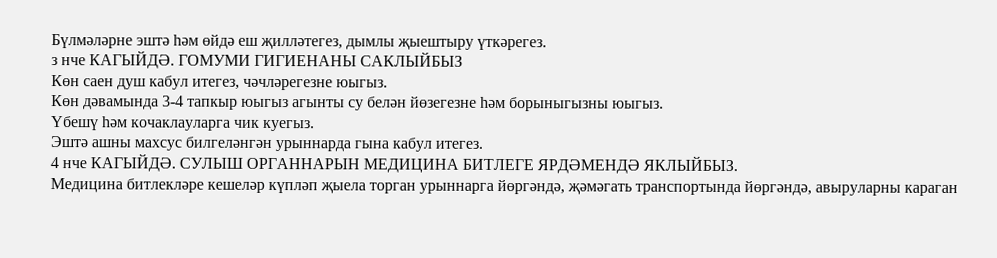Бүлмәләрне эштә һәм өйдә еш җилләтегез, дымлы җыештыру үткәрегез.
з нче КАГЫЙДӘ. ГОМУМИ ГИГИЕНАНЫ САКЛЫЙБЫЗ
Көн саен душ кабул итегез, чәчләрегезне юыгыз.
Көн дәвамында 3-4 тапкыр юыгыз агынты су белән йөзегезне һәм борыныгызны юыгыз.
Үбешү һәм кочаклауларга чик куегыз.
Эштә ашны махсус билгеләнгән урыннарда гына кабул итегез.
4 нче КАГЫЙДӘ. СУЛЫШ ОРГАННАРЫН МЕДИЦИНА БИТЛЕГЕ ЯРДӘМЕНДӘ ЯКЛЫЙБЫЗ.
Медицина битлекләре кешеләр күпләп җыела торган урыннарга йөргәндә, җәмәгать транспортында йөргәндә, авыруларны караган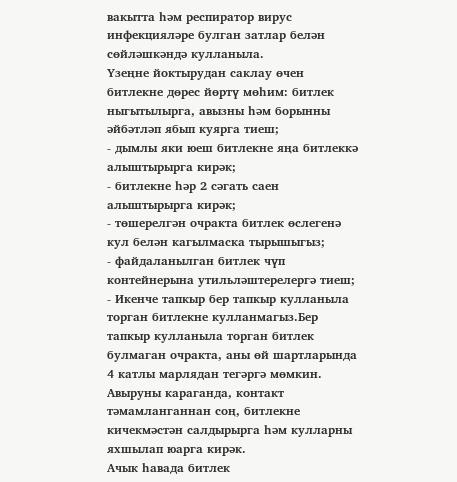вакытта һәм респиратор вирус инфекцияләре булган затлар белән сөйләшкәндә кулланыла.
Үзеңне йоктырудан саклау өчен битлекне дөрес йөртү мөһим: битлек ныгытылырга, авызны һәм борынны әйбәтләп ябып куярга тиеш;
- дымлы яки юеш битлекне яңа битлеккә алыштырырга кирәк;
- битлекне һәр 2 сәгать саен алыштырырга кирәк;
- төшерелгән очракта битлек өслегенә кул белән кагылмаска тырышыгыз;
- файдаланылган битлек чүп контейнерына утильләштерелергә тиеш;
- Икенче тапкыр бер тапкыр кулланыла торган битлекне кулланмагыз.Бер тапкыр кулланыла торган битлек булмаган очракта, аны өй шартларында 4 катлы марлядан тегәргә мөмкин.
Авыруны караганда, контакт тәмамланганнан соң, битлекне кичекмәстән салдырырга һәм кулларны яхшылап юарга кирәк.
Ачык һавада битлек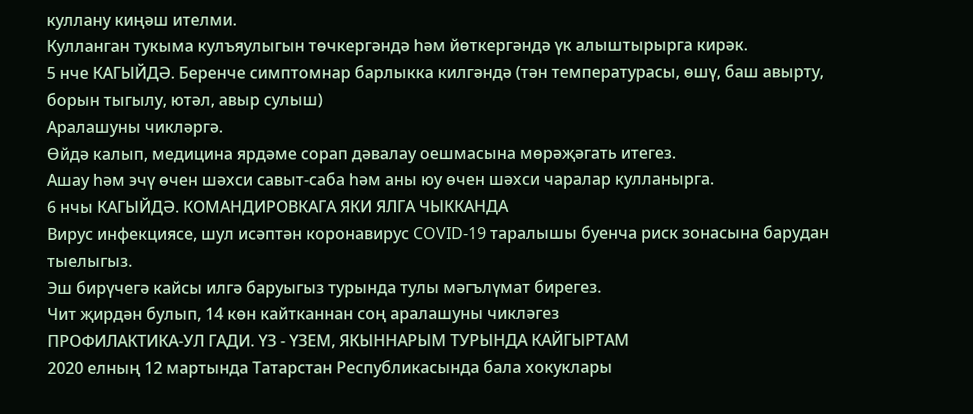куллану киңәш ителми.
Кулланган тукыма кулъяулыгын төчкергәндә һәм йөткергәндә үк алыштырырга кирәк.
5 нче КАГЫЙДӘ. Беренче симптомнар барлыкка килгәндә (тән температурасы, өшү, баш авырту, борын тыгылу, ютәл, авыр сулыш)
Аралашуны чикләргә.
Өйдә калып, медицина ярдәме сорап дәвалау оешмасына мөрәҗәгать итегез.
Ашау һәм эчү өчен шәхси савыт-саба һәм аны юу өчен шәхси чаралар кулланырга.
6 нчы КАГЫЙДӘ. КОМАНДИРОВКАГА ЯКИ ЯЛГА ЧЫККАНДА
Вирус инфекциясе, шул исәптән коронавирус COVID-19 таралышы буенча риск зонасына барудан тыелыгыз.
Эш бирүчегә кайсы илгә баруыгыз турында тулы мәгълүмат бирегез.
Чит җирдән булып, 14 көн кайтканнан соң аралашуны чикләгез
ПРОФИЛАКТИКА-УЛ ГАДИ. ҮЗ - ҮЗЕМ, ЯКЫННАРЫМ ТУРЫНДА КАЙГЫРТАМ
2020 елның 12 мартында Татарстан Республикасында бала хокуклары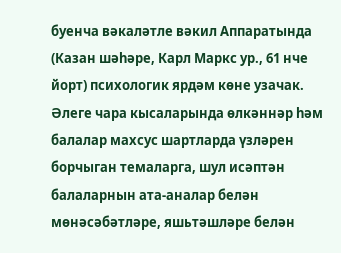буенча вәкаләтле вәкил Аппаратында (Казан шәһәре, Карл Маркс ур., 61 нче йорт) психологик ярдәм көне узачак. Әлеге чара кысаларында өлкәннәр һәм балалар махсус шартларда үзләрен борчыган темаларга, шул исәптән балаларнын ата-аналар белән мөнәсәбәтләре, яшьтәшләре белән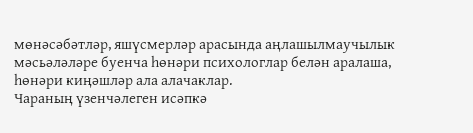мөнәсәбәтләр, яшүсмерләр арасында аңлашылмаучылык мәсьәләләре буенча һөнәри психологлар белән аралаша, һөнәри киңәшләр ала алачаклар.
Чараның үзенчәлеген исәпкә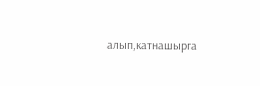алып,катнашырга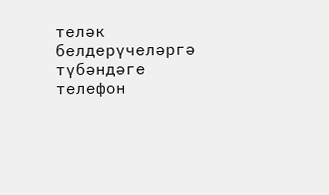теләк белдерүчеләргә түбәндәге телефон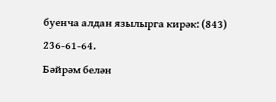буенча алдан язылырга кирәк: (843) 236-61-64.
Бәйрәм белән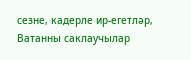сезне, кадерле ир-егетләр, Ватанны саклаучылар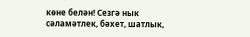көне белән! Сезгә нык сәламәтлек, бәхет, шатлык,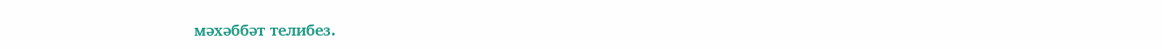мәхәббәт телибез.